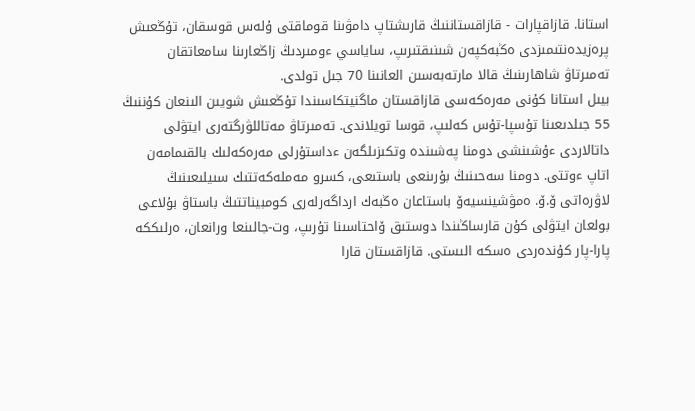استانا. قازاقپارات - قازاقستاننىڭ قارىشتاپ دامۋىنا قوماقتى ۇلەس قوسقان، تۇڭعىش پرەزيدەنتىمىزدى ەڭبەكپەن شىنىقتىرىپ، ساياسي ءومىردىڭ زاڭعارىنا سامعاتقان تەمىرتاۋ شاھارىنىڭ قالا مارتەبەسىن العانىنا 70 جىل تولدى.
بيىل استانا كۇنى مەرەكەسى قازاقستان ماگنيتكاسىندا تۇڭعىش شويىن الىنعان كۇننىڭ 55 جىلدىعىنا تۇسپا-تۇس كەلىپ، قوسا تويلاندى. تەمىرتاۋ مەتاللۋرگتەرى ايتۋلى داتالاردى ءۇشىنشى دومنا پەشىندە وتكىزىلگەن ءداستۇرلى مەرەكەلىك بالقىمامەن اتاپ ءوتتى. دومنا سەحىنىڭ بۇرىنعى باستىعى، كسرو مەملەكەتتىك سىيلىعىنىڭ لاۋرەاتى ۆ.ۆ. ەمۋشينسيەۆ باستاعان ەڭبەك ارداگەرلەرى كومبيناتتىڭ باستاۋ بۇلاعى بولعان ايتۋلى كۇن قارساڭىندا دوستىق ۆاحتاسىنا تۇرىپ، وت-جالىنعا ورانعان، ەرلىككە پارا-پار كۇندەردى ەسكە الىستى. قازاقستان قارا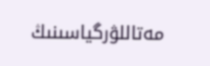مەتاللۋرگياسىنىڭ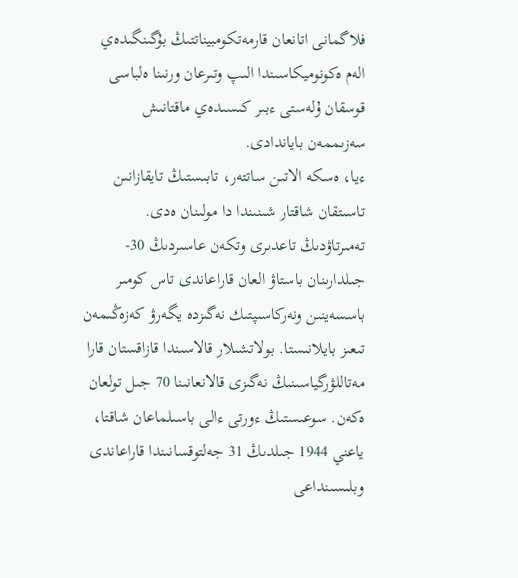فلاگمانى اتانعان قارمەتكومبيناتتىڭ بۇگىنگىدەي الەم ەكونوميكاسىندا الىپ وتىرعان ورنىنا ەلباسى قوسقان ۇلەستى ءبىر كىسىدەي ماقتانىش سەزىممەن باياندادى.
ءيا، ەسكە الاتىن ساتتەر، تابىستىڭ تايقازانىن تاسىتقان شاقتار شىنىندا دا مولىنان ەدى. تەمىرتاۋدىڭ تاعدىرى وتكەن عاسىردىڭ 30-جىلدارىنان باستاۋ العان قاراعاندى تاس كومىر باسسەينىن ونەركاسىپتىك نەگىزدە يگەرۋ كەزەڭىمەن تىعىز بايلانىستا. بولاتشىلار قالاسىندا قازاقستان قارا مەتاللۋرگياسىنىڭ نەگىزى قالانعانىنا 70 جىل تولعان ەكەن. سوعىستىڭ ءورتى ءالى باسىلماعان شاقتا، ياعني 1944 جىلدىڭ 31 جەلتوقسانىندا قاراعاندى وبلىسىنداعى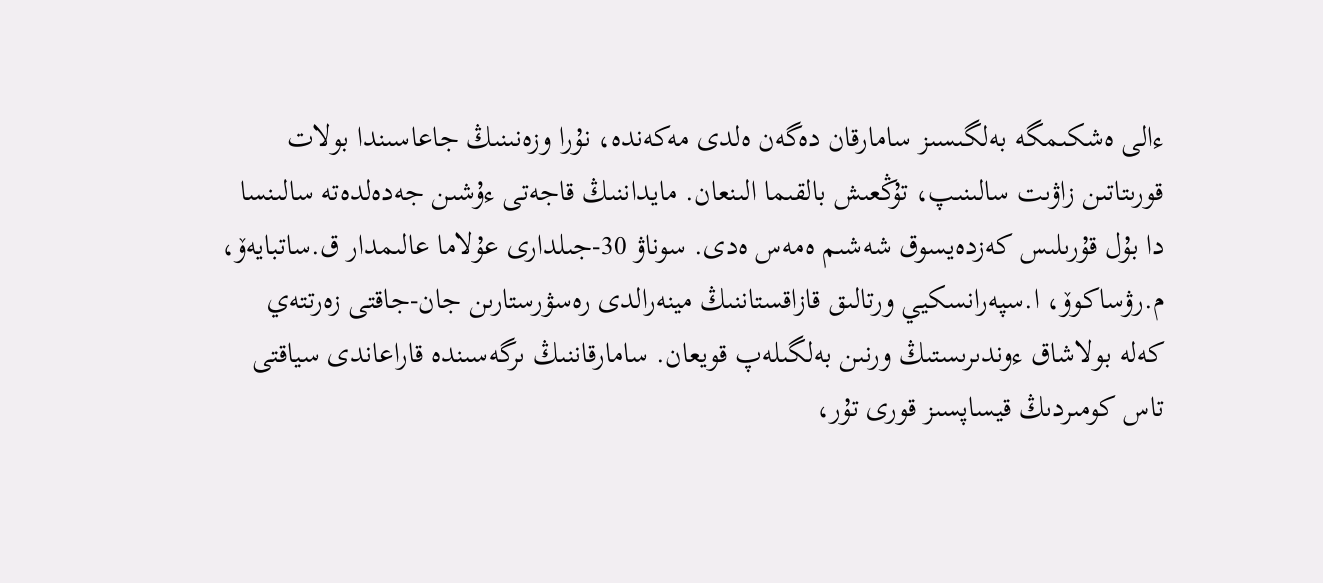ءالى ەشكىمگە بەلگىسىز سامارقان دەگەن ەلدى مەكەندە، نۇرا وزەنىنىڭ جاعاسىندا بولات قورىتاتىن زاۋىت سالىنىپ، تۇڭعىش بالقىما الىنعان. مايداننىڭ قاجەتى ءۇشىن جەدەلدەتە سالىنسا دا بۇل قۇرىلىس كەزدەيسوق شەشىم ەمەس ەدى. سوناۋ 30-جىلدارى عۇلاما عالىمدار ق.ساتبايەۆ، م.رۋساكوۆ، ا.سپەرانسكيي ورتالىق قازاقستاننىڭ مينەرالدى رەسۋرستارىن جان-جاقتى زەرتتەي كەلە بولاشاق ءوندىرىستىڭ ورنىن بەلگىلەپ قويعان. سامارقاننىڭ ىرگەسىندە قاراعاندى سياقتى تاس كومىردىڭ قيساپسىز قورى تۇر،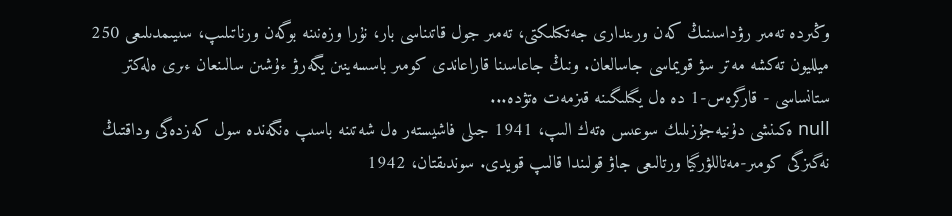وڭىردە تەمىر رۋداسىنىڭ كەن ورىندارى جەتكىلىكتى، تەمىر جول قاتىناسى بار، نۇرا وزەنىنە بوگەن ورناتىلىپ، سىيىمدىلىعى 250 ميلليون تەكشە مەتر سۋ قويماسى جاسالعان. ونىڭ جاعاسىنا قاراعاندى كومىر باسسەينىن يگەرۋ ءۇشىن سالىنعان ءىرى ەلەكتر ستانساسى - قارگرەس-1 دە ەل يگىلىگىنە قىزمەت ەتۋدە...
null ەكىنشى دۇنيەجۇزىلىك سوعىس ەتەك الىپ، 1941 جىلى فاشيستەر ەل شەتىنە باسىپ ەنگەندە سول كەزدەگى وداقتىڭ نەگىزگى كومىر-مەتاللۋرگيا ورتالىعى جاۋ قولىندا قالىپ قويدى. سوندىقتان، 1942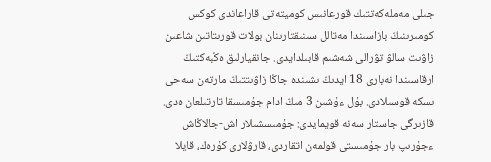جىلى مەملەكەتتىك قورعانىس كوميتەتى قاراعاندى كوكس كومىرىنىڭ بازاسىندا مەتالل سىنىقتارىنان بولات قورىتاتىن شاعىن زاۋىت سالۋ تۋرالى شەشىم قابىلدايدى. جانقيارلىق ەڭبەكتىڭ ارقاسىندا نەبارى 18 ايدىڭ ىشىندە جاڭا زاۋىتتىڭ مارتەن سەحى ىسكە قوسىلادى. بۇل ءۇشىن 3 مىڭ ادام جۇمىسقا تارتىلعان ەدى. قازىرگى جاستار سەنە قويمايدى: جۇمىسشىلار اش-جالاڭاش ءجۇرىپ بار جۇمىستى قولمەن اتقاردى، قارۋلارى كۇرەك، قايلا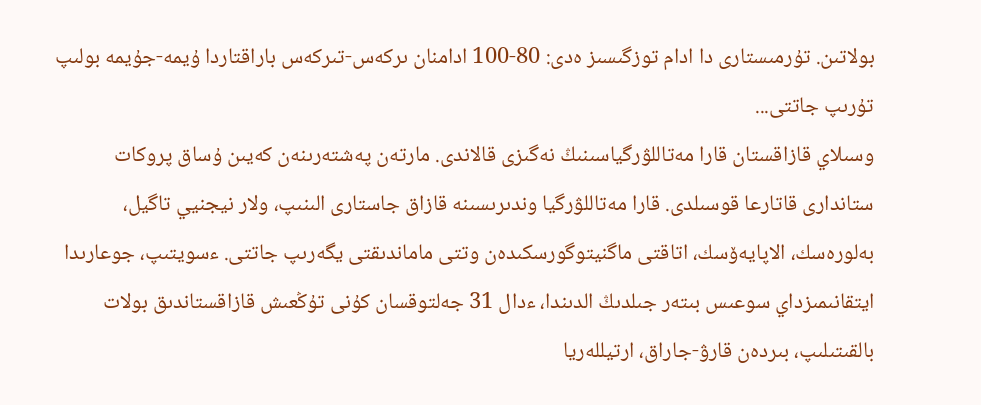بولاتىن. تۇرمىستارى دا ادام توزگىسىز ەدى: 80-100 ادامنان ىركەس-تىركەس باراقتاردا ۇيمە-جۇيمە بولىپ تۇرىپ جاتتى...
وسىلاي قازاقستان قارا مەتاللۋرگياسىنىڭ نەگىزى قالاندى. مارتەن پەشتەرىنەن كەيىن ۇساق پروكات ستاندارى قاتارعا قوسىلدى. قارا مەتاللۋرگيا وندىرىسىنە قازاق جاستارى الىنىپ، ولار نيجنيي تاگيل، بەلورەسك، الاپايەۆسك، اتاقتى ماگنيتوگورسكىدەن وتتى ماماندىقتى يگەرىپ جاتتى. ءسويتىپ، جوعارىدا ايتقانىمىزداي سوعىس بىتەر جىلدىڭ الدىندا، ءدال 31 جەلتوقسان كۇنى تۇڭعىش قازاقستاندىق بولات بالقىتىلىپ، بىردەن قارۋ-جاراق، ارتيللەريا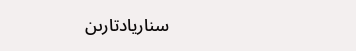سناريادتارىن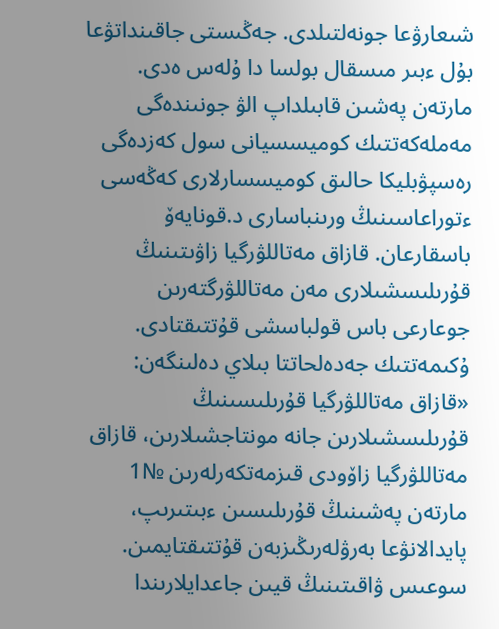شىعارۋعا جونەلتىلدى. جەڭىستى جاقىنداتۋعا بۇل ءبىر مىسقال بولسا دا ۇلەس ەدى. مارتەن پەشىن قابىلداپ الۋ جونىندەگى مەملەكەتتىك كوميسسيانى سول كەزدەگى رەسپۋبليكا حالىق كوميسسارلارى كەڭەسى ءتوراعاسىنىڭ ورىنباسارى د.قونايەۆ باسقارعان. قازاق مەتاللۋرگيا زاۋىتىنىڭ قۇرىلىسشىلارى مەن مەتاللۋرگتەرىن جوعارعى باس قولباسشى قۇتتىقتادى. ۇكىمەتتىك جەدەلحاتتا بىلاي دەلىنگەن:
«قازاق مەتاللۋرگيا قۇرىلىسىنىڭ قۇرىلىسشىلارىن جانە مونتاجشىلارىن، قازاق مەتاللۋرگيا زاۆودى قىزمەتكەرلەرىن №1 مارتەن پەشىنىڭ قۇرىلىسىن ءبىتىرىپ، پايدالانۋعا بەرۋلەرىڭىزبەن قۇتتىقتايمىن. سوعىس ۋاقىتىنىڭ قيىن جاعدايلارىندا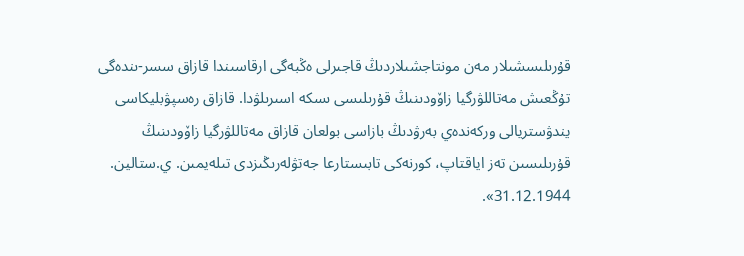قۇرىلىسشىلار مەن مونتاجشىلاردىڭ قاجىرلى ەڭبەگى ارقاسىندا قازاق سسر-ىندەگى تۇڭعىش مەتاللۋرگيا زاۆودىنىڭ قۇرىلىسى ىسكە اسىرىلۋدا. قازاق رەسپۋبليكاسى يندۋستريالى وركەندەي بەرۋدىڭ بازاسى بولعان قازاق مەتاللۋرگيا زاۆودىنىڭ قۇرىلىسىن تەز اياقتاپ، كورنەكى تابىستارعا جەتۋلەرىڭىزدى تىلەيمىن. ي.ستالين. 31.12.1944».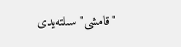"قامشى" سىلتەيدى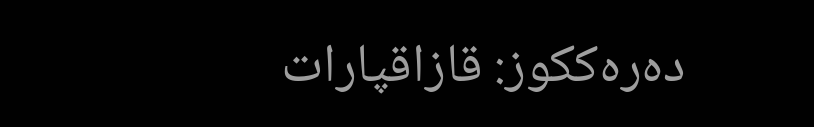دەرەككوز: قازاقپارات